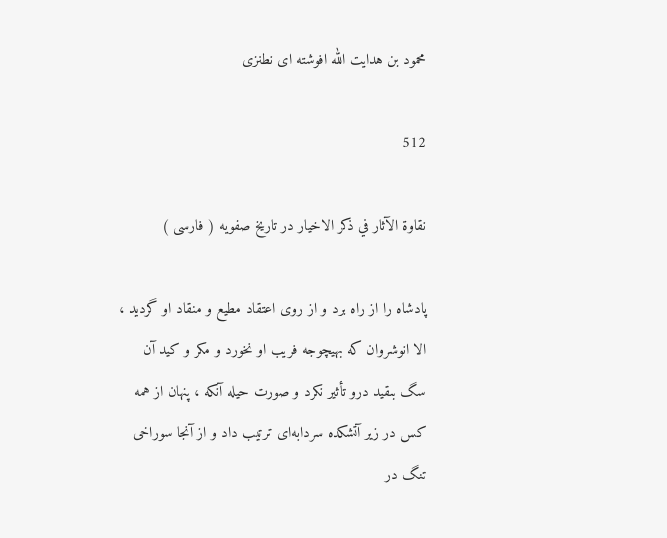محمود بن هدايت الله افوشته اى نطنزى

512

نقاوة الآثار في ذكر الاخيار در تاريخ صفويه ( فارسى )

پادشاه را از راه برد و از روى اعتقاد مطيع و منقاد او گرديد ، الا انوشروان كه بهيچوجه فريب او نخورد و مكر و كيد آن سگ بىقيد درو تأثير نكرد و صورت حيله آنكه ، پنهان از همه كس در زير آتشكده سردابه‌اى ترتيب داد و از آنجا سوراخى تنگ در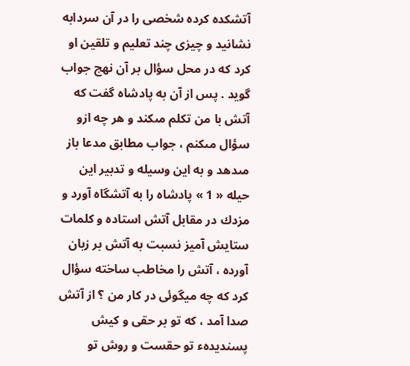آتشكده كرده شخصى را در آن سردابه نشانيد و چيزى چند تعليم و تلقين او كرد كه در محل سؤال بر آن نهج جواب گويد . پس از آن به پادشاه گفت كه آتش با من تكلم مىكند و هر چه ازو سؤال مىكنم ، جواب مطابق مدعا باز مىدهد و به اين وسيله و تدبير اين حيله « 1 » پادشاه را به آتشگاه آورد و مزدك در مقابل آتش استاده و كلمات ستايش آميز نسبت به آتش بر زبان آورده ، آتش را مخاطب ساخته سؤال كرد كه چه ميگوئى در كار من ؟ از آتش صدا آمد ، كه تو بر حقى و كيش پسنديدهء تو حقست و روش تو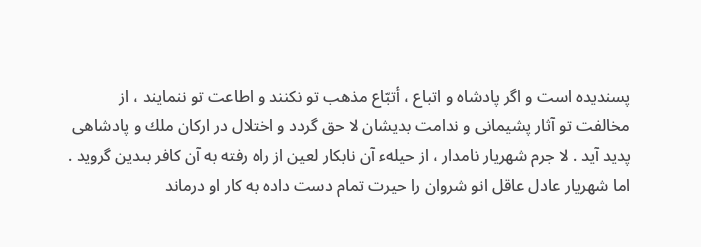پسنديده است و اگر پادشاه و اتباع ، أتبّاع مذهب تو نكنند و اطاعت تو ننمايند ، از مخالفت تو آثار پشيمانى و ندامت بديشان لا حق گردد و اختلال در اركان ملك و پادشاهى پديد آيد . لا جرم شهريار نامدار ، از حيلهء آن نابكار لعين از راه رفته به آن كافر بىدين گرويد . اما شهريار عادل عاقل انو شروان را حيرت تمام دست داده به كار او درماند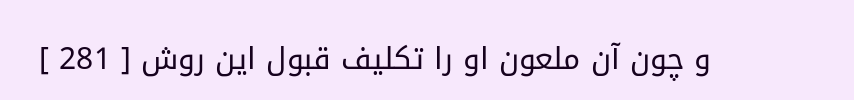و چون آن ملعون او را تكليف قبول اين روش [ 281 ]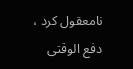نامعقول كرد ، دفع الوقتى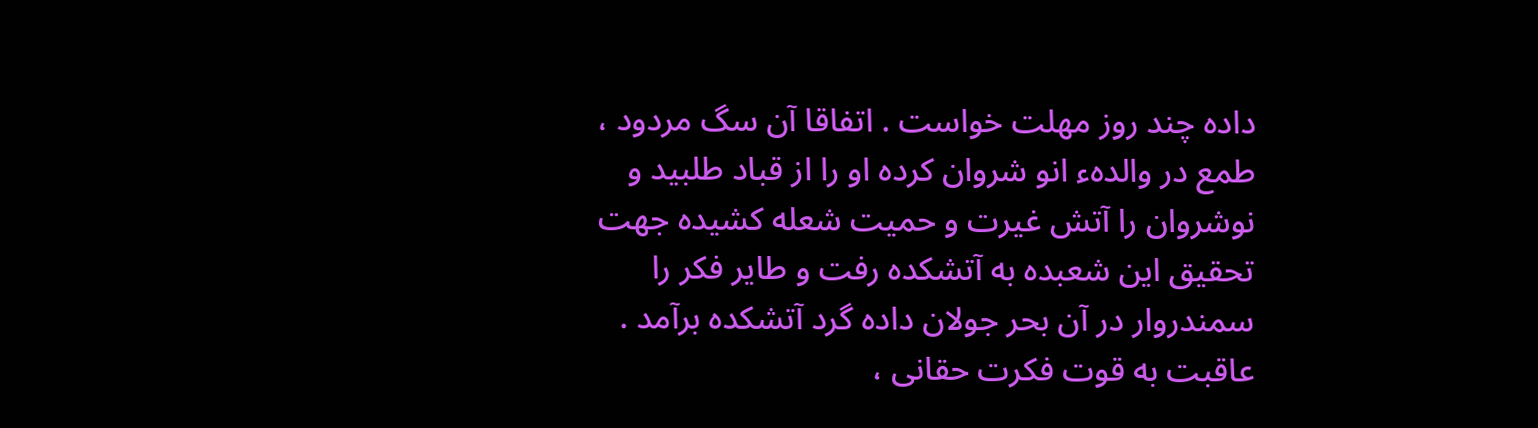داده چند روز مهلت خواست . اتفاقا آن سگ مردود ، طمع در والدهء انو شروان كرده او را از قباد طلبيد و نوشروان را آتش غيرت و حميت شعله كشيده جهت تحقيق اين شعبده به آتشكده رفت و طاير فكر را سمندروار در آن بحر جولان داده گرد آتشكده برآمد . عاقبت به قوت فكرت حقانى ،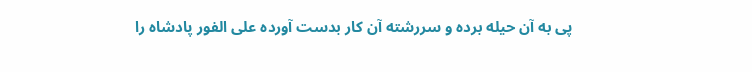پى به آن حيله برده و سررشته آن كار بدست آورده على الفور پادشاه را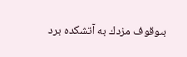بىوقوف مزدك به آتشكده برد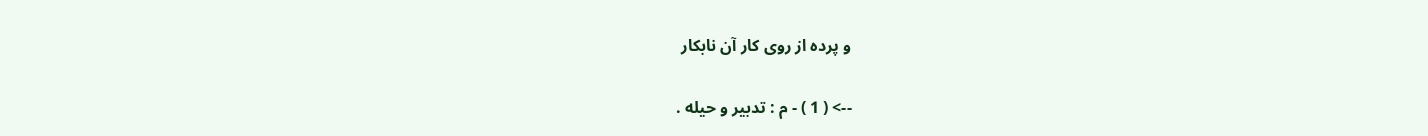و پرده از روى كار آن نابكار

--> ( 1 ) - م : تدبير و حيله .